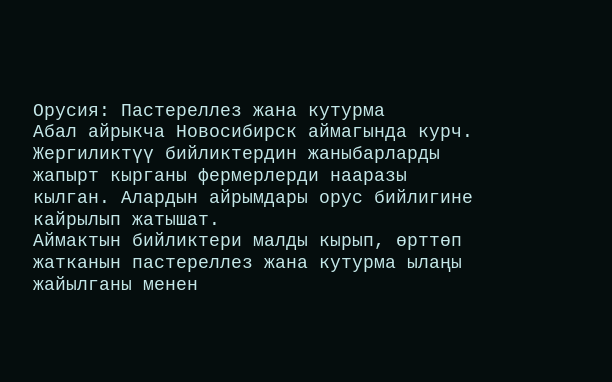Орусия: Пастереллез жана кутурма
Абал айрыкча Новосибирск аймагында курч. Жергиликтүү бийликтердин жаныбарларды жапырт кырганы фермерлерди нааразы кылган. Алардын айрымдары орус бийлигине кайрылып жатышат.
Аймактын бийликтери малды кырып, өрттөп жатканын пастереллез жана кутурма ылаңы жайылганы менен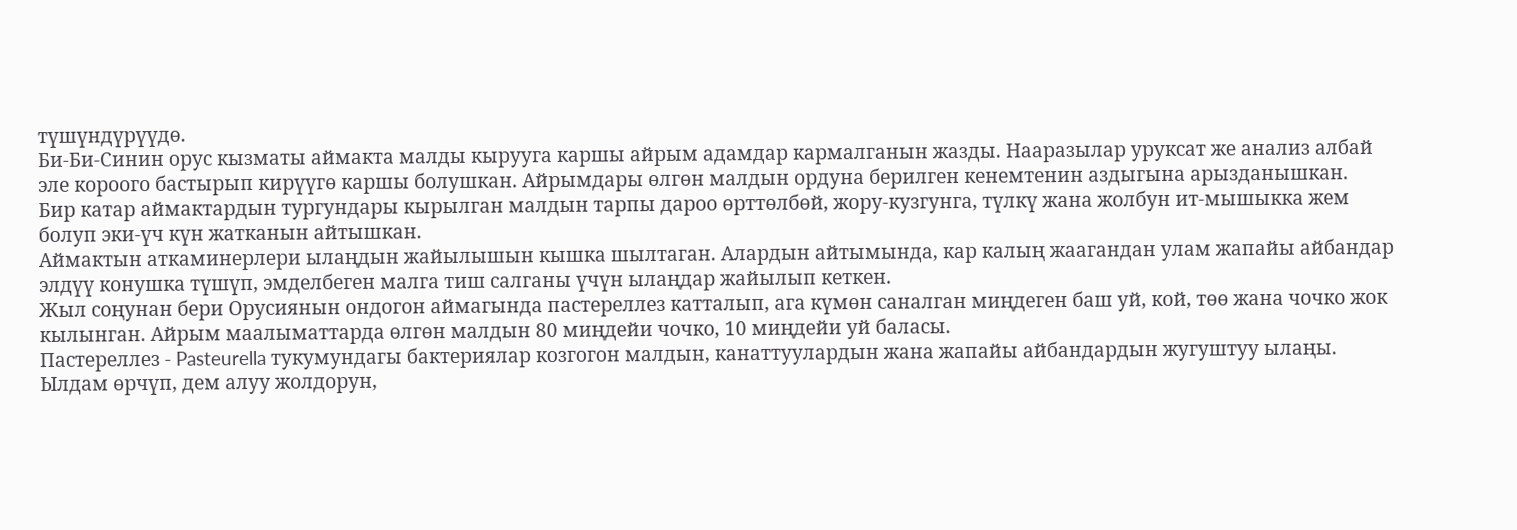түшүндүрүүдө.
Би-Би-Синин орус кызматы аймакта малды кырууга каршы айрым адамдар кармалганын жазды. Нааразылар уруксат же анализ албай эле короого бастырып кирүүгө каршы болушкан. Айрымдары өлгөн малдын ордуна берилген кенемтенин аздыгына арызданышкан.
Бир катар аймактардын тургундары кырылган малдын тарпы дароо өрттөлбөй, жору-кузгунга, түлкү жана жолбун ит-мышыкка жем болуп эки-үч күн жатканын айтышкан.
Аймактын аткаминерлери ылаңдын жайылышын кышка шылтаган. Алардын айтымында, кар калың жаагандан улам жапайы айбандар элдүү конушка түшүп, эмделбеген малга тиш салганы үчүн ылаңдар жайылып кеткен.
Жыл соңунан бери Орусиянын ондогон аймагында пастереллез катталып, ага күмөн саналган миңдеген баш уй, кой, төө жана чочко жок кылынган. Айрым маалыматтарда өлгөн малдын 80 миңдейи чочко, 10 миңдейи уй баласы.
Пастереллез - Pasteurella тукумундагы бактериялар козгогон малдын, канаттуулардын жана жапайы айбандардын жугуштуу ылаңы. Ылдам өрчүп, дем алуу жолдорун,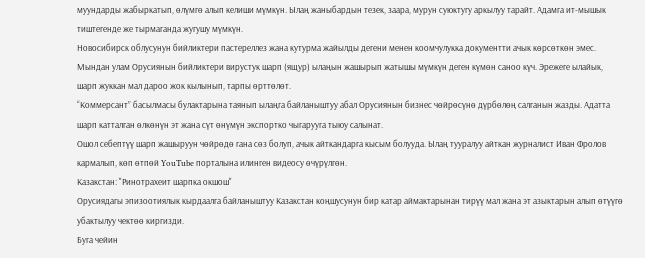муундарды жабыркатып, өлүмгө алып келиши мүмкүн. Ылаң жаныбардын тезек, заара, мурун суюктугу аркылуу тарайт. Адамга ит-мышык тиштегенде же тырмаганда жугушу мүмкүн.
Новосибирск облусунун бийликтери пастереллез жана кутурма жайылды дегени менен коомчулукка документти ачык көрсөткөн эмес.
Мындан улам Орусиянын бийликтери вирустук шарп (ящур) ылаңын жашырып жатышы мүмкүн деген күмөн саноо күч. Эрежеге ылайык, шарп жуккан мал дароо жок кылынып, тарпы өрттөлөт.
“Коммерсант” басылмасы булактарына таянып ылаңга байланыштуу абал Орусиянын бизнес чөйрөсүнө дүрбөлөң салганын жазды. Адатта шарп катталган өлкөнүн эт жана сүт өнүмүн экспортко чыгарууга тыюу салынат.
Ошол себептүү шарп жашыруун чөйрөдө гана сөз болуп, ачык айткандарга кысым болууда. Ылаң тууралуу айткан журналист Иван Фролов кармалып, көп өтпөй YouTube порталына илинген видеосу өчүрүлгөн.
Казакстан: "Ринотрахеит шарпка окшош"
Орусиядагы эпизоотиялык кырдаалга байланыштуу Казакстан коңшусунун бир катар аймактарынан тирүү мал жана эт азыктарын алып өтүүгө убактылуу чектөө киргизди.
Буга чейин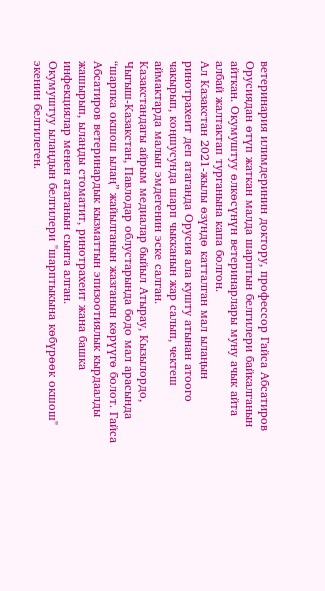ветеринария илимдеринин доктору, профессор Гайса Абсатиров Орусиядан өтүп жаткан малда шарптын белгилери байкалганын айткан. Окумуштуу өлкөсүнүн ветеринарлары муну ачык айта албай жалтактап турганына капа болгон.
Ал Казакстан 2021-жылы өзүндө катталган мал ылаңын ринотрахеит деп атаганда Орусия ала кушту атынан атоого чакырып, коңшусунда шарп чыкканын жар салып, чектеш аймактарда малын эмдегенин эске салган.
Казакстандагы айрым медиалар быйыл Атырау, Кызылордо, Чыгыш-Казакстан, Павлодар облустарында бодо мал арасында “шарпка окшош ылаң” жайылганын жазганын көрүүгө болот. Гайса Абсатиров ветеринардык кызматтын эпизоотиялык кырдаалды жашырып, ылаңды стоматит, ринотрахеит жана башка инфекциялар менен атаганын сынга алган.
Окумуштуу ылаңдын белгилери "шарптыкына көбүрөөк окшош" экенин белгилеген.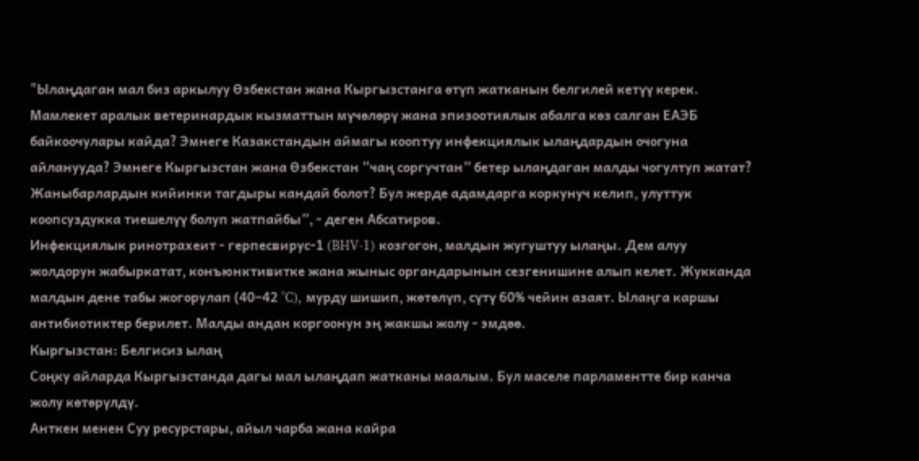"Ылаңдаган мал биз аркылуу Өзбекстан жана Кыргызстанга өтүп жатканын белгилей кетүү керек. Мамлекет аралык ветеринардык кызматтын мүчөлөрү жана эпизоотиялык абалга көз салган ЕАЭБ байкоочулары кайда? Эмнеге Казакстандын аймагы кооптуу инфекциялык ылаңдардын очогуна айланууда? Эмнеге Кыргызстан жана Өзбекстан “чаң соргучтан” бетер ылаңдаган малды чогултуп жатат? Жаныбарлардын кийинки тагдыры кандай болот? Бул жерде адамдарга коркунуч келип, улуттук коопсуздукка тиешелүү болуп жатпайбы”, - деген Абсатиров.
Инфекциялык ринотрахеит - герпесвирус-1 (BHV-1) козгогон, малдын жугуштуу ылаңы. Дем алуу жолдорун жабыркатат, конъюнктивитке жана жыныс органдарынын сезгенишине алып келет. Жукканда малдын дене табы жогорулап (40–42 °C), мурду шишип, жөтөлүп, сүтү 60% чейин азаят. Ылаңга каршы антибиотиктер берилет. Малды андан коргоонун эң жакшы жолу - эмдөө.
Кыргызстан: Белгисиз ылаң
Соңку айларда Кыргызстанда дагы мал ылаңдап жатканы маалым. Бул маселе парламентте бир канча жолу көтөрүлдү.
Анткен менен Суу ресурстары, айыл чарба жана кайра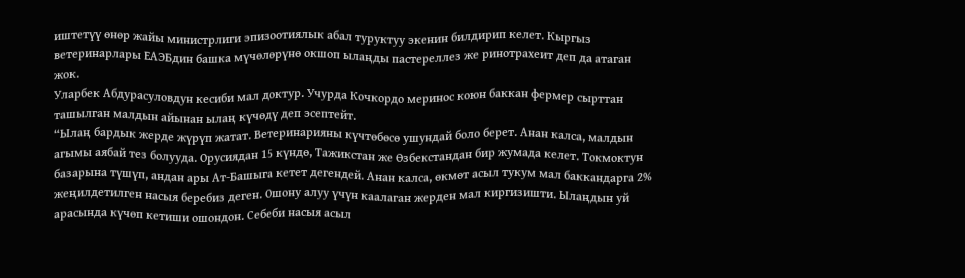иштетүү өнөр жайы министрлиги эпизоотиялык абал туруктуу экенин билдирип келет. Кыргыз ветеринарлары ЕАЭБдин башка мүчөлөрүнө окшоп ылаңды пастереллез же ринотрахеит деп да атаган жок.
Уларбек Абдурасуловдун кесиби мал доктур. Учурда Кочкордо меринос коюн баккан фермер сырттан ташылган малдын айынан ылаң күчөдү деп эсептейт.
“Ылаң бардык жерде жүрүп жатат. Ветеринарияны күчтөбөсө ушундай боло берет. Анан калса, малдын агымы аябай тез болууда. Орусиядан 15 күндө, Тажикстан же Өзбекстандан бир жумада келет. Токмоктун базарына түшүп, андан ары Ат-Башыга кетет дегендей. Анан калса, өкмөт асыл тукум мал баккандарга 2% жеңилдетилген насыя беребиз деген. Ошону алуу үчүн каалаган жерден мал киргизишти. Ылаңдын уй арасында күчөп кетиши ошондон. Себеби насыя асыл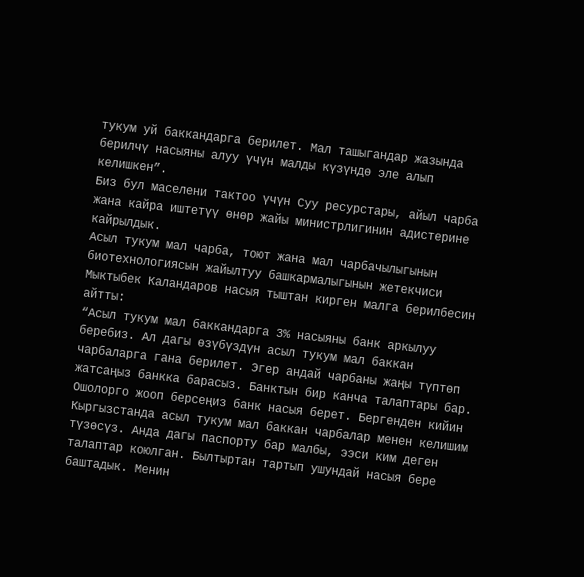тукум уй баккандарга берилет. Мал ташыгандар жазында берилчү насыяны алуу үчүн малды күзүндө эле алып келишкен”.
Биз бул маселени тактоо үчүн Суу ресурстары, айыл чарба жана кайра иштетүү өнөр жайы министрлигинин адистерине кайрылдык.
Асыл тукум мал чарба, тоют жана мал чарбачылыгынын биотехнологиясын жайылтуу башкармалыгынын жетекчиси Мыктыбек Каландаров насыя тыштан кирген малга берилбесин айтты:
“Асыл тукум мал баккандарга 3% насыяны банк аркылуу беребиз. Ал дагы өзүбүздүн асыл тукум мал баккан чарбаларга гана берилет. Эгер андай чарбаны жаңы түптөп жатсаңыз банкка барасыз. Банктын бир канча талаптары бар. Ошолорго жооп берсеңиз банк насыя берет. Бергенден кийин Кыргызстанда асыл тукум мал баккан чарбалар менен келишим түзөсүз. Анда дагы паспорту бар малбы, ээси ким деген талаптар коюлган. Былтыртан тартып ушундай насыя бере баштадык. Менин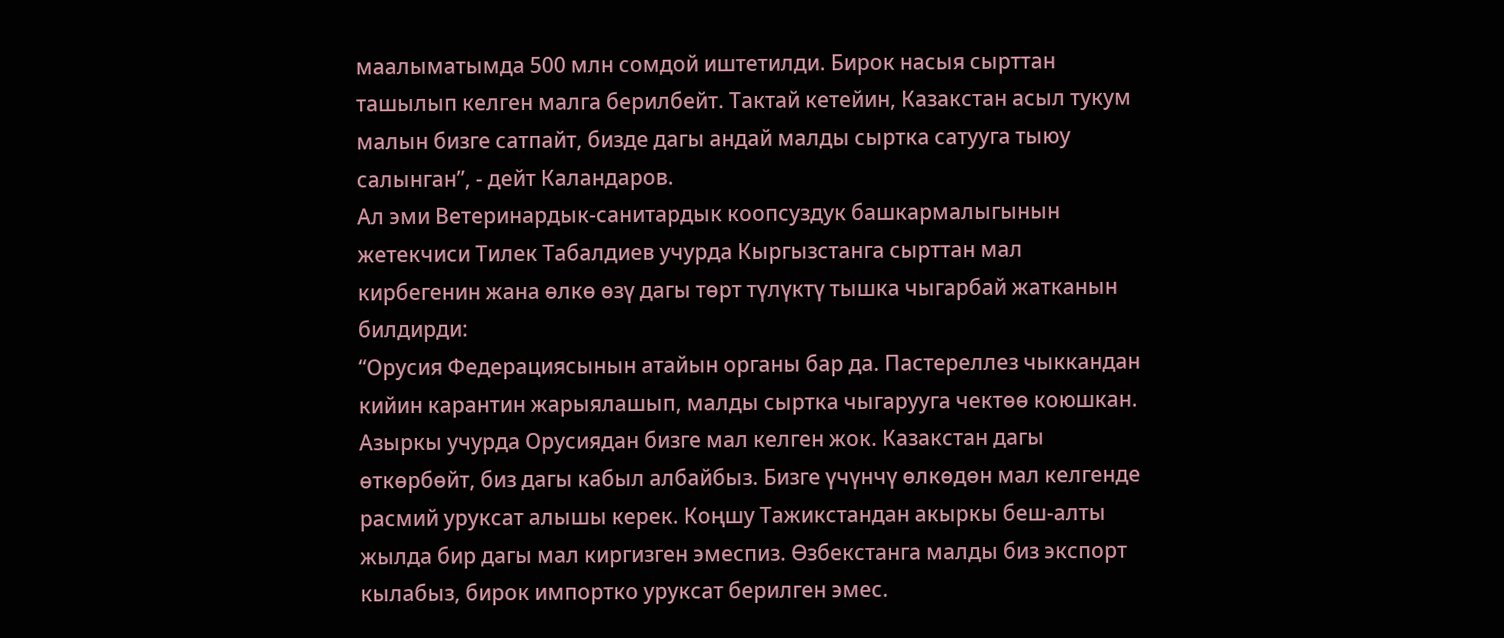маалыматымда 500 млн сомдой иштетилди. Бирок насыя сырттан ташылып келген малга берилбейт. Тактай кетейин, Казакстан асыл тукум малын бизге сатпайт, бизде дагы андай малды сыртка сатууга тыюу салынган”, - дейт Каландаров.
Ал эми Ветеринардык-санитардык коопсуздук башкармалыгынын жетекчиси Тилек Табалдиев учурда Кыргызстанга сырттан мал кирбегенин жана өлкө өзү дагы төрт түлүктү тышка чыгарбай жатканын билдирди:
“Орусия Федерациясынын атайын органы бар да. Пастереллез чыккандан кийин карантин жарыялашып, малды сыртка чыгарууга чектөө коюшкан. Азыркы учурда Орусиядан бизге мал келген жок. Казакстан дагы өткөрбөйт, биз дагы кабыл албайбыз. Бизге үчүнчү өлкөдөн мал келгенде расмий уруксат алышы керек. Коңшу Тажикстандан акыркы беш-алты жылда бир дагы мал киргизген эмеспиз. Өзбекстанга малды биз экспорт кылабыз, бирок импортко уруксат берилген эмес.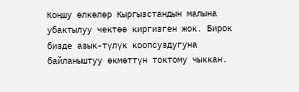Коңшу өлкөлөр Кыргызстандын малына убактылуу чектөө киргизген жок. Бирок бизде азык-түлүк коопсуздугуна байланыштуу өкмөттүн токтому чыккан.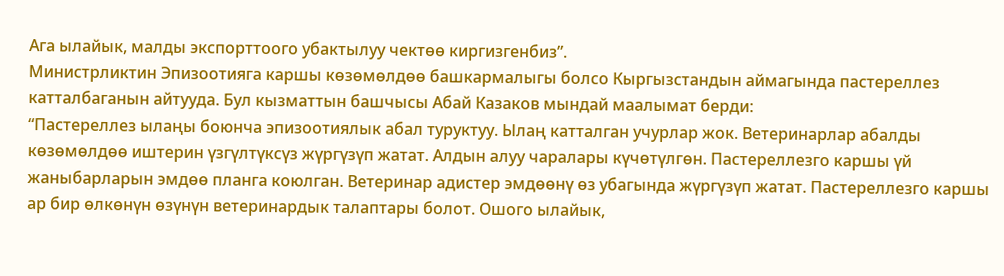Ага ылайык, малды экспорттоого убактылуу чектөө киргизгенбиз”.
Министрликтин Эпизоотияга каршы көзөмөлдөө башкармалыгы болсо Кыргызстандын аймагында пастереллез катталбаганын айтууда. Бул кызматтын башчысы Абай Казаков мындай маалымат берди:
“Пастереллез ылаңы боюнча эпизоотиялык абал туруктуу. Ылаң катталган учурлар жок. Ветеринарлар абалды көзөмөлдөө иштерин үзгүлтүксүз жүргүзүп жатат. Алдын алуу чаралары күчөтүлгөн. Пастереллезго каршы үй жаныбарларын эмдөө планга коюлган. Ветеринар адистер эмдөөнү өз убагында жүргүзүп жатат. Пастереллезго каршы ар бир өлкөнүн өзүнүн ветеринардык талаптары болот. Ошого ылайык,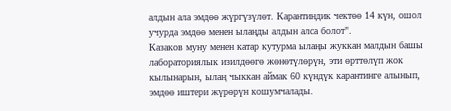алдын ала эмдөө жүргүзүлөт. Карантиндик чектөө 14 күн, ошол учурда эмдөө менен ылаңды алдын алса болот".
Казаков муну менен катар кутурма ылаңы жуккан малдын башы лабораториялык изилдөөгө жөнөтүлөрүн, эти өрттөлүп жок кылынарын, ылаң чыккан аймак 60 күндүк карантинге алынып, эмдөө иштери жүрөрүн кошумчалады.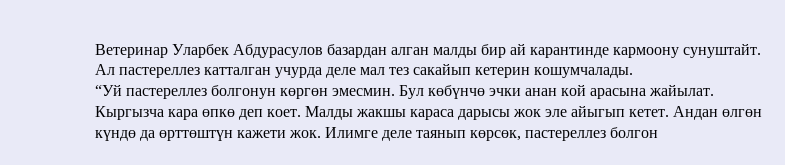Ветеринар Уларбек Абдурасулов базардан алган малды бир ай карантинде кармоону сунуштайт. Ал пастереллез катталган учурда деле мал тез сакайып кетерин кошумчалады.
“Уй пастереллез болгонун көргөн эмесмин. Бул көбүнчө эчки анан кой арасына жайылат. Кыргызча кара өпкө деп коет. Малды жакшы караса дарысы жок эле айыгып кетет. Андан өлгөн күндө да өрттөштүн кажети жок. Илимге деле таянып көрсөк, пастереллез болгон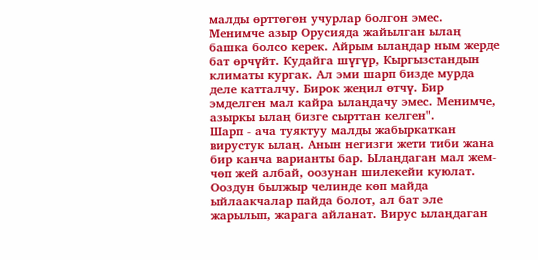малды өрттөгөн учурлар болгон эмес. Менимче азыр Орусияда жайылган ылаң башка болсо керек. Айрым ылаңдар ным жерде бат өрчүйт. Кудайга шүгүр, Кыргызстандын климаты кургак. Ал эми шарп бизде мурда деле катталчу. Бирок жеңил өтчү. Бир эмделген мал кайра ылаңдачу эмес. Менимче, азыркы ылаң бизге сырттан келген".
Шарп - ача туяктуу малды жабыркаткан вирустук ылаң. Анын негизги жети тиби жана бир канча варианты бар. Ылаңдаган мал жем-чөп жей албай, оозунан шилекейи куюлат. Ооздун былжыр челинде көп майда ыйлаакчалар пайда болот, ал бат эле жарылып, жарага айланат. Вирус ылаңдаган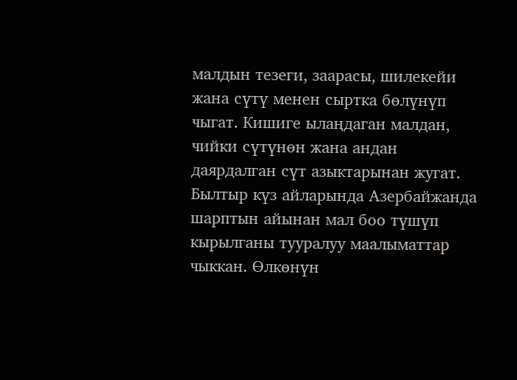малдын тезеги, заарасы, шилекейи жана сүтү менен сыртка бөлүнүп чыгат. Кишиге ылаңдаган малдан, чийки сүтүнөн жана андан даярдалган сүт азыктарынан жугат.
Былтыр күз айларында Азербайжанда шарптын айынан мал боо түшүп кырылганы тууралуу маалыматтар чыккан. Өлкөнүн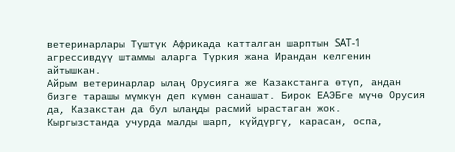ветеринарлары Түштүк Африкада катталган шарптын SAT-1 агрессивдүү штаммы аларга Түркия жана Ирандан келгенин айтышкан.
Айрым ветеринарлар ылаң Орусияга же Казакстанга өтүп, андан бизге тарашы мүмкүн деп күмөн санашат. Бирок ЕАЭБге мүчө Орусия да, Казакстан да бул ылаңды расмий ырастаган жок.
Кыргызстанда учурда малды шарп, күйдүргү, карасан, оспа,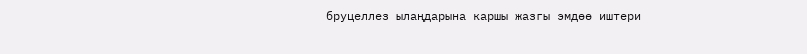бруцеллез ылаңдарына каршы жазгы эмдөө иштери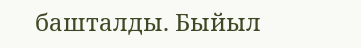башталды. Быйыл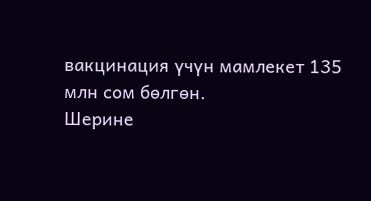вакцинация үчүн мамлекет 135 млн сом бөлгөн.
Шерине